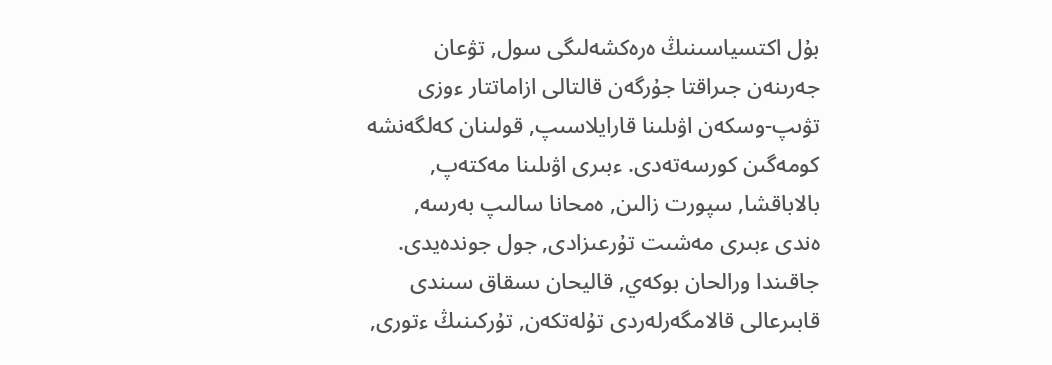بۇل اكتسياسىنىڭ ەرەكشەلىگى سول, تۋعان جەرىنەن جىراقتا جۇرگەن قالتالى ازاماتتار ءوزى تۋىپ-وسكەن اۋىلىنا قارايلاسىپ, قولىنان كەلگەنشە كومەگىن كورسەتەدى. ءبىرى اۋىلىنا مەكتەپ, بالاباقشا, سپورت زالىن, ەمحانا سالىپ بەرسە, ەندى ءبىرى مەشىت تۇرعىزادى, جول جوندەيدى.
جاقىندا ورالحان بوكەي, قاليحان ىسقاق سىندى قابىرعالى قالامگەرلەردى تۇلەتكەن, تۇركىنىڭ ءتورى,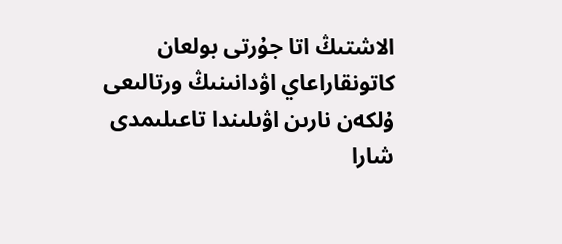الاشتىڭ اتا جۇرتى بولعان كاتونقاراعاي اۋدانىنىڭ ورتالىعى ۇلكەن نارىن اۋىلىندا تاعىلىمدى شارا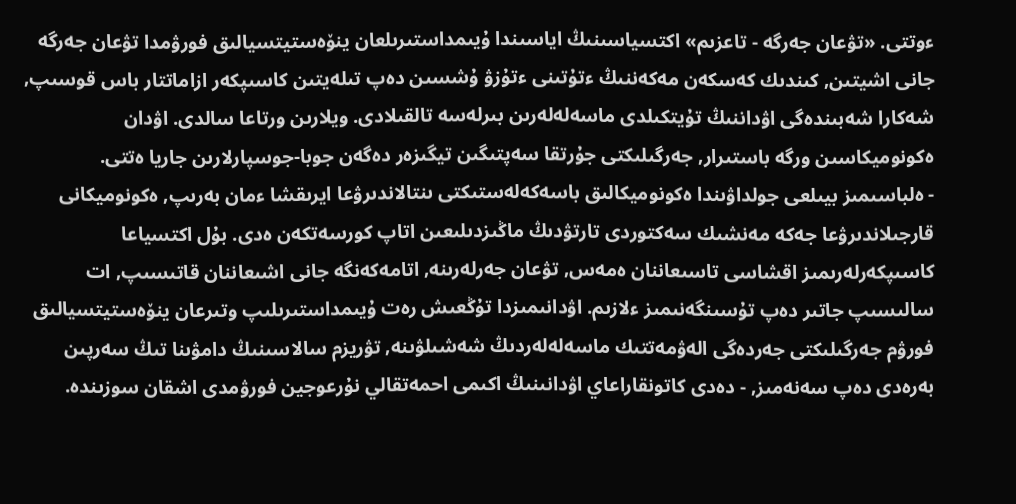ءوتتى. «تۋعان جەرگە - تاعزىم» اكتسياسىنىڭ اياسىندا ۇيىمداستىرىلعان ينۆەستيتسيالىق فورۋمدا تۋعان جەرگە جانى اشيتىن, كىندىك كەسكەن مەكەننىڭ ءتۇتىنى ءتۇزۋ ۇشسىن دەپ تىلەيتىن كاسىپكەر ازاماتتار باس قوسىپ, شەكارا شەبىندەگى اۋداننىڭ تۇيتكىلدى ماسەلەلەرىن بىرلەسە تالقىلادى. ويلارىن ورتاعا سالدى. اۋدان ەكونوميكاسىن ورگە باستىرار, جەرگىلىكتى جۇرتقا سەپتىگىن تيگىزەر دەگەن جوبا-جوسپارلارىن جاريا ەتتى.
- ەلباسىمىز بيىلعى جولداۋىندا ەكونوميكالىق باسەكەلەستىكتى ىنتالاندىرۋعا ايرىقشا ءمان بەرىپ, ەكونوميكانى قارجىلاندىرۋعا جەكە مەنشىك سەكتوردى تارتۋدىڭ ماڭىزدىلىعىن اتاپ كورسەتكەن ەدى. بۇل اكتسياعا كاسىپكەرلەرىمىز اقشاسى تاسىعاننان ەمەس, تۋعان جەرلەرىنە, اتامەكەنگە جانى اشىعاننان قاتىسىپ, ات سالىسىپ جاتىر دەپ تۇسىنگەنىمىز ءلازىم. اۋدانىمىزدا تۇڭعىش رەت ۇيىمداستىرىلىپ وتىرعان ينۆەستيتسيالىق فورۋم جەرگىلىكتى جەردەگى الەۋمەتتىك ماسەلەلەردىڭ شەشىلۋىنە, تۋريزم سالاسىنىڭ دامۋىنا تىڭ سەرپىن بەرەدى دەپ سەنەمىز, - دەدى كاتونقاراعاي اۋدانىنىڭ اكىمى احمەتقالي نۇرعوجين فورۋمدى اشقان سوزىندە.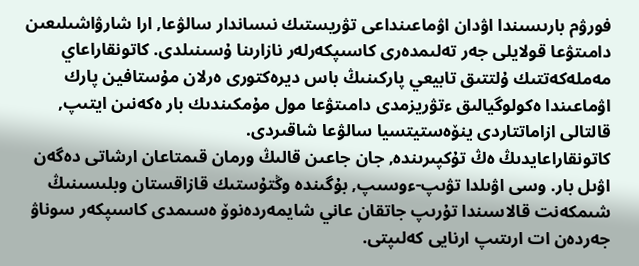فورۋم بارىسىندا اۋدان اۋماعىنداعى تۋريستىك نىساندار سالۋعا, ارا شارۋاشىلىعىن دامىتۋعا قولايلى جەر تەلىمدەرى كاسىپكەرلەر نازارىنا ۇسىنىلدى. كاتونقاراعاي مەملەكەتتىك ۇلتتىق تابيعي پاركىنىڭ باس ديرەكتورى ەرلان مۇستافين پارك اۋماعىندا ەكولوگيالىق ءتۋريزمدى دامىتۋعا مول مۇمكىندىك بار ەكەنىن ايتىپ, قالتالى ازاماتتاردى ينۆەستيتسيا سالۋعا شاقىردى.
كاتونقاراعايدىڭ ەڭ تۇكپىرىندە, جان جاعىن قالىڭ ورمان قىمتاعان ارشاتى دەگەن اۋىل بار. وسى اۋىلدا تۋىپ-ءوسىپ, بۇگىندە وڭتۇستىك قازاقستان وبلىسىنىڭ شىمكەنت قالاسىندا تۇرىپ جاتقان عاني شايمەردەنوۆ ەسىمدى كاسىپكەر سوناۋ جەردەن ات ارىتىپ ارنايى كەلىپتى.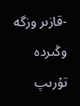-قازىر وزگە وڭىردە تۇرىپ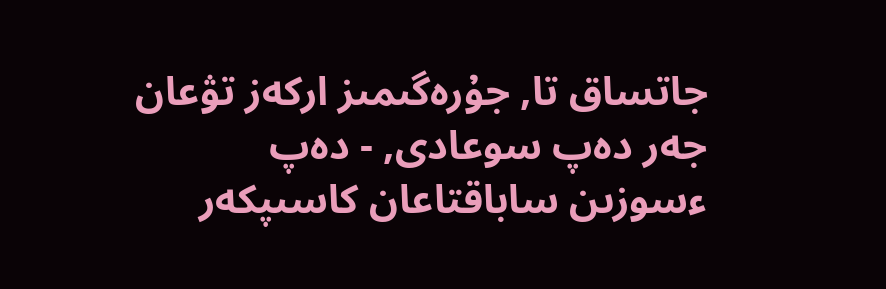جاتساق تا, جۇرەگىمىز اركەز تۋعان جەر دەپ سوعادى, - دەپ ءسوزىن ساباقتاعان كاسىپكەر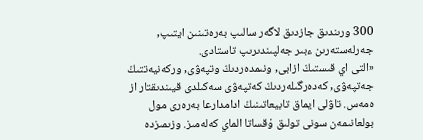300 ورىندىق جازدىق لاگەر سالىپ بەرەتىنىن ايتىپ, جەرلەستەرىن ءبىر جەلپىندىرىپ تاستادى.
«التى اي قىستىڭ ازابى, ونىمدەردىڭ وتپەۋى, وركەنيەتتىڭ جەتپەۋى, كەدەرگىلەردىڭ كەتپەۋى سەكىلدى قيىندىقتار از ەمەس. تاۋلى ايماق تابيعاتىنىڭ ادامدارعا بەرەرى مول بولعانىمەن سونى تولىق ۇقساتا الماي كەلەمىز. وزىمىزدە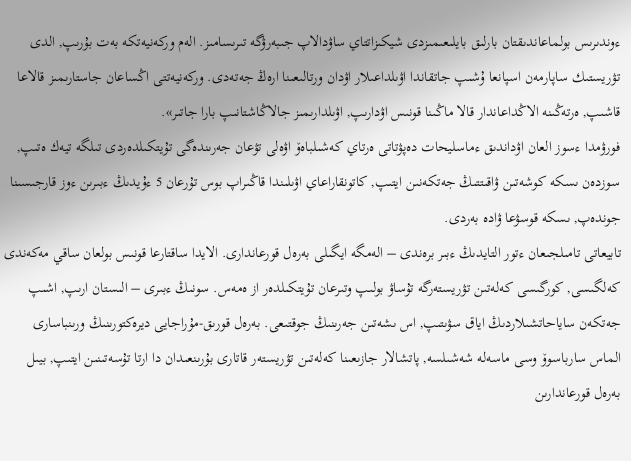ءوندىرىس بولماعاندىقتان بارلىق بايلىعىمىزدى شيكىزاتتاي ساۋدالاپ جىبەرۋگە تىرىسامىز. الەم وركەنيەتكە بەت بۇرىپ, الدى تۋريستىك ساپارمەن اسپانعا ۇشىپ جاتقاندا اۋىلداعىلار اۋدان ورتالىعىنا ارەڭ جەتەدى. وركەنيەتتى اڭساعان جاستارىمىز قالاعا قاشىپ, ەرتەڭىنە الاڭداعاندار قالا ماڭىنا قونىس اۋدارىپ, اۋىلدارىمىز جالاڭاشتانىپ بارا جاتىر».
فورۋمدا ءسوز العان اۋداندىق ءماسليحات دەپۋتاتى ەرتاي كەشىلباەۆ اۋەلى تۋعان جەرىندەگى تۇيتكىلدەردى تىلگە تيەك ەتىپ, سوزدەن ىسكە كوشەتىن ۋاقىتتىڭ جەتكەنىن ايتىپ, كاتونقاراعاي اۋىلىندا قاڭىراپ بوس تۇرعان 5 ءۇيدىڭ ءبىرىن ءوز قارجىسىنا جوندەپ, ىسكە قوسۋعا ۋادە بەردى.
تابيعاتى تامىلجىعان ءتور التايدىڭ ءبىر برەندى – الەمگە ايگىلى بەرەل قورعاندارى. الايدا ساقتارعا قونىس بولعان ساقي مەكەندى كەلگىسى, كورگىسى كەلەتىن تۋريستەرگە تۇساۋ بولىپ وتىرعان تۇيتكىلدەر از ەمەس. سونىڭ ءبىرى – الىستان ارىپ, اشىپ جەتكەن ساياحاتشىلاردىڭ اياق سۋىتىپ, اس ىشەتىن جەرىنىڭ جوقتىعى. بەرەل قورىق-مۇراجايى ديرەكتورىنىڭ ورىنباسارى الماس سارباسوۆ وسى ماسەلە شەشىلسە, پاتشالار جازىعىنا كەلەتىن تۋريستەر قاتارى بۇرىنعىدان دا ارتا تۇسەتىنىن ايتىپ, بيىل بەرەل قورعاندارىن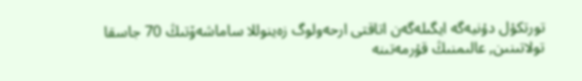تورتكۇل دۇنيەگە ايگىلەگەن اتاقتى ارحەولوگ زەينوللا ساماشەۆتىڭ 70 جاسقا تولاتىنىن, عالىمنىڭ قۇرمەتىنە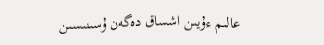عالىم ءۇيىن اشساق دەگەن ۇسىنىسىن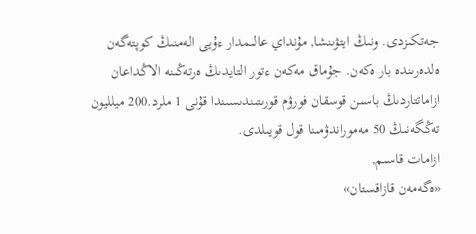جەتكىزدى. ونىڭ ايتۋىنشا, مۇنداي عالىمدار ءۇيى الەمنىڭ كوپتەگەن ەلدەرىندە بار ەكەن. جۇماق مەكەن ءتور التايدىڭ ەرتەڭىنە الاڭداعان ازاماتتاردىڭ باسىن قوسقان فورۋم قورىتىندىسىندا قۇنى 1 ملرد.200 ميلليون تەڭگەنىڭ 50 مەموراندۋمىنا قول قويىلدى.
ازامات قاسىم,
«ەگەمەن قازاقستان»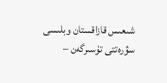شىعىس قازاقستان وبلىسى
سۋرەتتى تۇسىرگەن –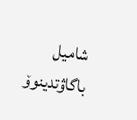شاميل باگاۋتدينوۆ